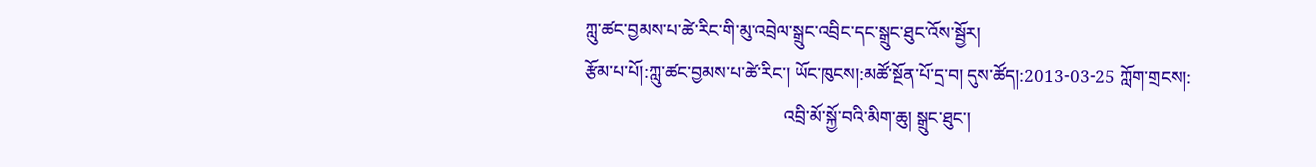ཀླུ་ཚང་བྱམས་པ་ཚེ་རིང་གི་མུ་འབྲེལ་སྒྲུང་འབྲིང་དང་སྒྲུང་ཐུང་འོས་སྦྱོར།
རྩོམ་པ་པོ།:ཀླུ་ཚང་བྱམས་པ་ཚེ་རིང་། ཡོང་ཁུངས།:མཚོ་སྔོན་པོ་དྲ་བ། དུས་ཚོད།:2013-03-25 ཀློག་གྲངས།:
                                             འབྲི་མོ་སྐྱོ་བའི་མིག་ཆུ། སྒྲུང་ཐུང་།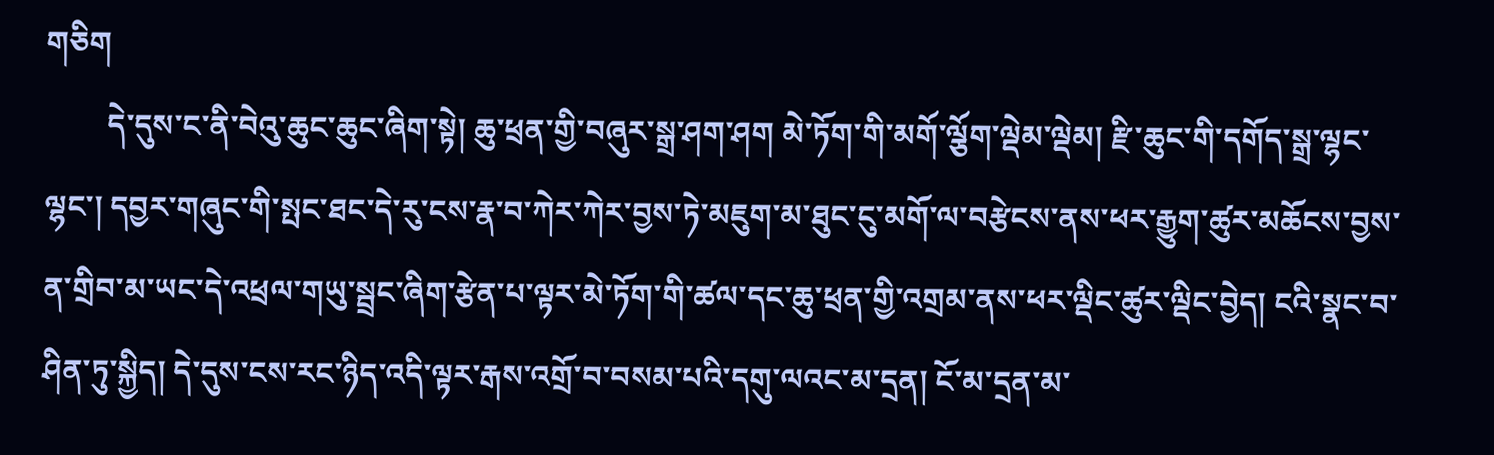གཅིག
        དེ་དུས་ང་ནི་བེའུ་ཆུང་ཆུང་ཞིག་སྟེ། ཆུ་ཕྲན་གྱི་བཞུར་སྒྲ་ཤག་ཤག མེ་ཏོག་གི་མགོ་ལྕོག་ལྡེམ་ལྡེམ། རྫི་ཆུང་གི་དགོད་སྒྲ་ལྷང་ལྷང་། དབྱར་གཞུང་གི་སྤང་ཐང་དེ་རུ་ངས་རྣ་བ་ཀེར་ཀེར་བྱས་ཏེ་མཇུག་མ་ཐུང་ངུ་མགོ་ལ་བརྩེངས་ནས་ཕར་རྒྱུག་ཚུར་མཆོངས་བྱས་ན་གྲིབ་མ་ཡང་དེ་འཕྲལ་གཡུ་སྦྲང་ཞིག་རྩེན་པ་ལྟར་མེ་ཏོག་གི་ཚལ་དང་ཆུ་ཕྲན་གྱི་འགྲམ་ནས་ཕར་ལྡིང་ཚུར་ལྡིང་བྱེད། ངའི་སྣང་བ་ཤིན་ཏུ་སྐྱིད། དེ་དུས་ངས་རང་ཉིད་འདི་ལྟར་རྒས་འགྲོ་བ་བསམ་པའི་དགུ་ལའང་མ་དྲན། ངོ་མ་དྲན་མ་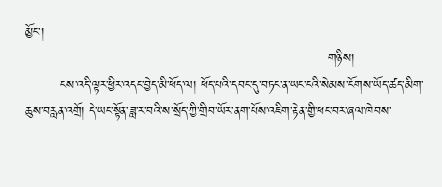མྱོང་།
                                                                     གཉིས།
        ངས་འདི་ལྟར་ཕྱིར་འདང་བྱེད་མི་ཕོད་ལ། ཕོད་པའི་དབང་དུ་བཏང་ན་ཡང་ངའི་སེམས་ངོགས་ཡོད་ཚད་མིག་ཆུས་བརླན་འགྲོ། དེ་ཡང་སྟོན་ཟླ་ར་བའི་ས་སྲོད་ཀྱི་གྲིབ་ཡོར་ནག་པོས་འཇིག་རྟེན་གྱི་ཕང་བར་ཞལ་ཁེབས་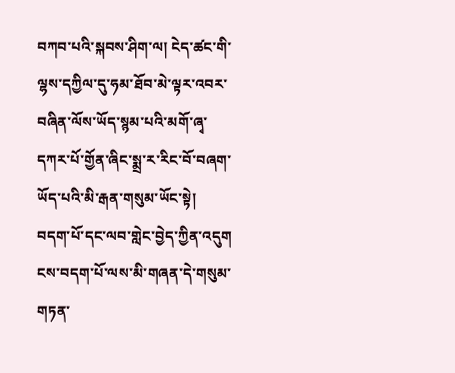བཀབ་པའི་སྐབས་ཤིག་ལ། ངེད་ཚང་གི་ལྷས་དཀྱིལ་དུ་ཧམ་ཐོབ་མེ་ལྟར་འབར་བཞིན་ལོས་ཡོད་སྙམ་པའི་མགོ་ཞྭ་དཀར་པོ་གྱོན་ཞིང་སྨྲ་ར་རིང་བོ་བཞག་ཡོད་པའི་མི་རྒན་གསུམ་ཡོང་སྟེ། བདག་པོ་དང་ལབ་གླེང་བྱེད་ཀྱིན་འདུག ངས་བདག་པོ་ལས་མི་གཞན་དེ་གསུམ་གཏན་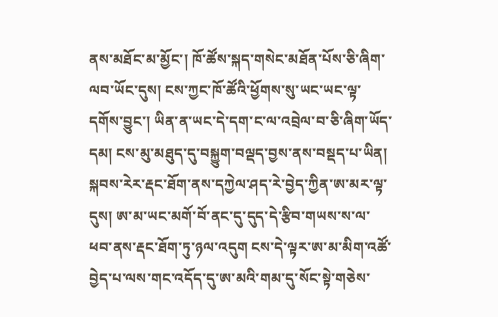ནས་མཐོང་མ་མྱོང་། ཁོ་ཚོས་སྐད་གསེང་མཐོན་པོས་ཅི་ཞིག་ལབ་ཡོང་དུས། ངས་ཀྱང་ཁོ་ཚོའི་ཕྱོགས་སུ་ཡང་ཡང་ལྟ་དགོས་བྱུང་། ཡིན་ན་ཡང་དེ་དག་ང་ལ་འབྲེལ་བ་ཅི་ཞིག་ཡོད་དམ། ངས་མུ་མཐུད་དུ་བསྐྱུག་བལྡད་བྱས་ནས་བསྡད་པ་ཡིན། སྐབས་རེར་རྡང་ཐོག་ནས་དཀྱེལ་ཤད་རེ་བྱེད་ཀྱིན་ཨ་མར་ལྟ་དུས། ཨ་མ་ཡང་མགོ་བོ་ནང་དུ་དུད་དེ་རྩིབ་གཡས་ས་ལ་ཕབ་ནས་རྡང་ཐོག་ཏུ་ཉལ་འདུག ངས་དེ་ལྟར་ཨ་མ་མིག་འཚོ་བྱེད་པ་ལས་གང་འདོད་དུ་ཨ་མའི་གམ་དུ་སོང་སྟེ་གཅེས་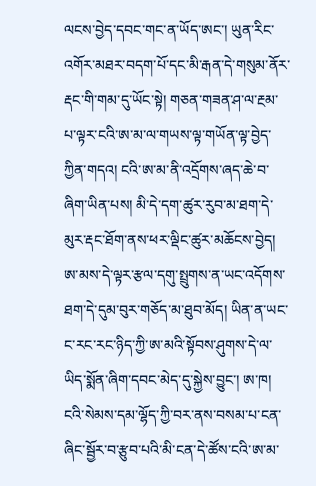ལངས་བྱེད་དབང་གང་ན་ཡོད་ཨང་། ཡུན་རིང་འགོར་མཐར་བདག་པོ་དང་མི་རྒན་དེ་གསུམ་ནོར་རྡང་གི་གམ་དུ་ཡོང་སྟེ། གཅན་གཟན་ཤ་ལ་རྔམ་པ་ལྟར་ངའི་ཨ་མ་ལ་གཡས་ལྟ་གཡོན་ལྟ་བྱེད་ཀྱིན་གདའ། ངའི་ཨ་མ་ནི་འདྲོགས་ཞད་ཆེ་བ་ཞིག་ཡིན་པས། མི་དེ་དག་ཚུར་རུབ་མ་ཐག་དེ་མུར་རྡང་ཐོག་ནས་ཕར་ལྡིང་ཚུར་མཆོངས་བྱེད། ཨ་མས་དེ་ལྟར་རྩལ་དགུ་སྤྲུགས་ན་ཡང་འདོགས་ཐག་དེ་དུམ་བུར་གཅོད་མ་ཐུབ་མོད། ཡིན་ན་ཡང་ང་རང་རང་ཉིད་ཀྱི་ཨ་མའི་སྟོབས་ཤུགས་དེ་ལ་ཡིད་སྨོན་ཞིག་དབང་མེད་དུ་སྐྱེས་བྱུང་། ཨ་ཁ། ངའི་སེམས་དམ་ལྷོད་ཀྱི་བར་ནས་བསམ་པ་ངན་ཞིང་སྦྱོར་བ་རྩུབ་པའི་མི་ངན་དེ་ཚོས་ངའི་ཨ་མ་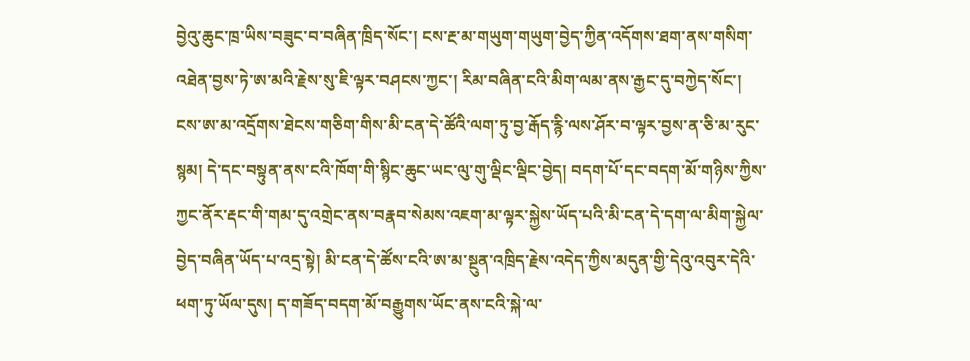བྱེའུ་ཆུང་ཁྲ་ཡིས་བཟུང་བ་བཞིན་ཁྲིད་སོང་། ངས་རྔ་མ་གཡུག་གཡུག་བྱེད་ཀྱིན་འདོགས་ཐག་ནས་གསིག་འཐེན་བྱས་ཏེ་ཨ་མའི་རྗེས་སུ་ཇི་ལྟར་བཤངས་ཀྱང་། རིམ་བཞིན་ངའི་མིག་ལམ་ནས་རྒྱང་དུ་བཀྱེད་སོང་། ངས་ཨ་མ་འདྲོགས་ཐེངས་གཅིག་གིས་མི་ངན་དེ་ཚོའི་ལག་ཏུ་བྱ་རྒོད་རྙི་ལས་ཤོར་བ་ལྟར་བྱས་ན་ཅི་མ་རུང་སྙམ། དེ་དང་བསྟུན་ནས་ངའི་ཁོག་གི་སྙིང་ཆུང་ཡང་ལུ་གུ་ལྡིང་ལྡིང་བྱེད། བདག་པོ་དང་བདག་མོ་གཉིས་ཀྱིས་ཀྱང་ནོར་རྡང་གི་གམ་དུ་འགྲེང་ནས་བརྣབ་སེམས་འཇག་མ་ལྟར་སྐྱེས་ཡོད་པའི་མི་ངན་དེ་དག་ལ་མིག་སྐྱེལ་བྱེད་བཞིན་ཡོད་པ་འདྲ་སྟེ། མི་ངན་དེ་ཚོས་ངའི་ཨ་མ་སྔུན་འཁྲིད་རྗེས་འདེད་ཀྱིས་མདུན་གྱི་དེའུ་འབུར་དེའི་ཕག་ཏུ་ཡོལ་དུས། ད་གཟོད་བདག་མོ་བརྒྱུགས་ཡོང་ནས་ངའི་སྐེ་ལ་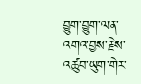བྱུག་བྱུག་ལན་འགའ་བྱས་རྗེས་འཚུབ་ཡུག་གེར་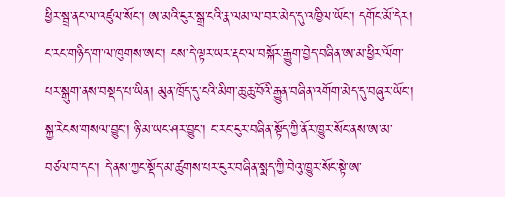ཕྱིར་སྦྲ་ནང་ལ་འཛུལ་སོང་། ཨ་མའི་ངུར་སྒྲ་ངའི་རྣ་ལམ་ལ་བར་མེད་དུ་འཁྱིལ་ཡོང་། དགོང་མོ་དེར། ང་རང་གཉིད་ག་ལ་ཁུགས་ཨང་། ངས་དེ་ལྟར་ཡར་རྡང་ལ་བསྐོར་རྒྱུག་བྱེད་བཞིན་ཨ་མ་ཕྱིར་ལོག་པར་སྒུག་ནས་བསྡད་པ་ཡིན། མུན་ཁྲོད་དུ་ངའི་མིག་ཆུ་ཆུ་བོའི་རྒྱུན་བཞིན་འགོག་མེད་དུ་བཞུར་ཡོང་། སྐྱ་རེངས་གསལ་བྱུང་། ཉི་མ་ཡང་ཤར་བྱུང་། ང་རང་ངུར་བཞིན་སྟོད་ཀྱི་ནོར་ཁྱུར་སོང་ནས་ཨ་མ་བཙལ་བ་དང་། དེ་ནས་ཀྱང་སྡོད་མ་ཚུགས་པར་ངུར་བཞིན་སྨད་ཀྱི་བེའུ་ཁྱུར་སོང་སྟེ་ཨ་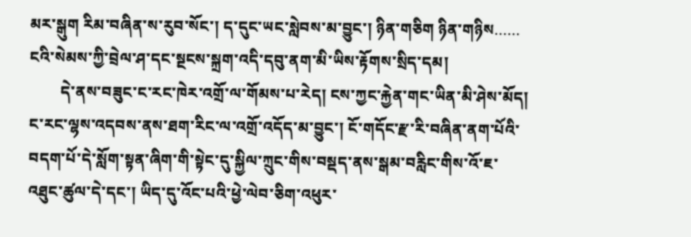མར་སྒུག རིམ་བཞིན་ས་རུབ་སོང་། ད་དུང་ཡང་སླེབས་མ་བྱུང་། ཉིན་གཅིག ཉིན་གཉིས…… ངའི་སེམས་ཀྱི་བྲེལ་ཤ་དང་སྔངས་སྐྲག་འདི་དབུ་ནག་མི་ཡིས་རྟོགས་སྲིད་དམ།
        དེ་ནས་བཟུང་ང་རང་ཁེར་འགྲོ་ལ་གོམས་པ་རེད། ངས་ཀྱང་རྐྱེན་གང་ཡིན་མི་ཤེས་མོད། ང་རང་ལྷས་འདབས་ནས་ཐག་རིང་ལ་འགྲོ་འདོད་མ་བྱུང་། ངོ་གདོང་རྫ་རི་བཞིན་ནག་པོའི་བདག་པོ་དེ་སློག་སྟན་ཞིག་གི་སྟེང་དུ་སྐྱིལ་ཀྲུང་གིས་བསྡད་ནས་སྒམ་བརླིང་གིས་འོ་ཇ་འཐུང་ཚུལ་དེ་དང་། ཡིད་དུ་འོང་པའི་ཕྱེ་ལེབ་ཅིག་འཕུར་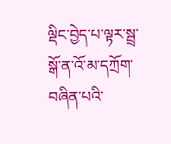ལྡིང་བྱེད་པ་ལྟར་སྦྲ་སྒོ་ན་འོ་མ་དཀྲོག་བཞིན་པའི་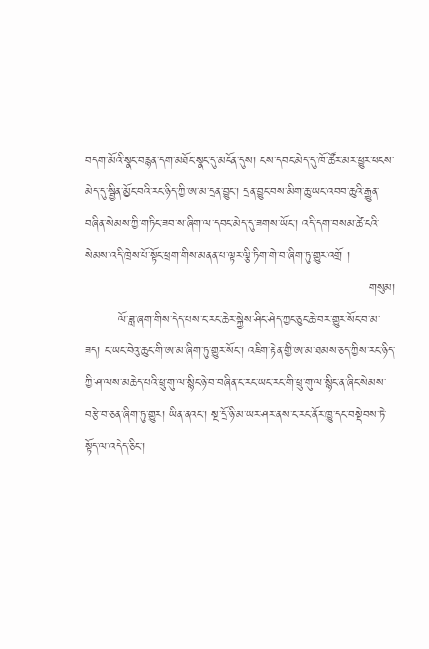བདག་མོའི་སྣང་བརྙན་དག་མཐོང་སྣང་དུ་མངོན་དུས། ངས་དབང་མེད་དུ་ཁོ་ཚོར་མར་ཕྱུར་ཕངས་མེད་དུ་སྦྱིན་མྱོང་བའི་རང་ཉིད་ཀྱི་ཨ་མ་དྲན་བྱུང་། དྲན་བྱུང་བས་མིག་ཆུ་ཡང་འབབ་ཆུའི་རྒྱུན་བཞིན་སེམས་ཀྱི་གཏིང་ཟབ་ས་ཞིག་ལ་དབང་མེད་དུ་ཟགས་ཡོང་། འདི་དག་བསམ་ཚེ་ངའི་སེམས་འདི་ཁྲེས་པོ་སྟོང་ཕྲག་གིས་མནན་པ་ལྟར་ལྕི་ཏིག་གེ་བ་ཞིག་ཏུ་གྱུར་འགྲོ །
                                                                     གསུམ།
        ལོ་ཟླ་ཞག་གིས་དེད་པས་ང་རང་ཆེར་སྐྱེས་ཤིང་ཤེད་ཀྱང་ཅུང་ཆེ་བར་གྱུར་སོང་བ་མ་ཟད། ང་ཡང་བེའུ་ཆུང་གི་ཨ་མ་ཞིག་ཏུ་གྱུར་སོང་། འཇིག་རྟེན་གྱི་ཨ་མ་ཐམས་ཅད་ཀྱིས་རང་ཉིད་ཀྱི་ཤ་ལས་མཆེད་པའི་ཕྲུ་གུ་ལ་སྙིང་ཉེ་བ་བཞིན་ང་རང་ཡང་རང་གི་ཕྲུ་གུ་ལ་སྙིང་ན་ཞིང་སེམས་བརྩེ་བ་ཅན་ཞིག་ཏུ་གྱུར། ཡིན་ནའང་། སྔ་དྲོ་ཉི་མ་ཡར་ཤར་ནས་ང་རང་ནོར་ཁྱུ་དང་བསྡེབས་ཏེ་སྟོད་ལ་འདེད་ཅིང་།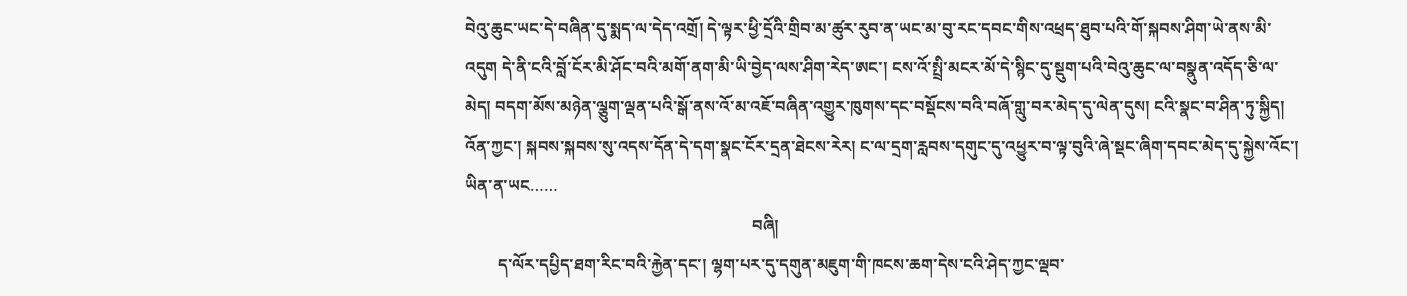བེའུ་ཆུང་ཡང་དེ་བཞིན་དུ་སྨད་ལ་དེད་འགྲོ། དེ་ལྟར་ཕྱི་དྲོའི་གྲིབ་མ་ཚུར་རུབ་ན་ཡང་མ་བུ་རང་དབང་གིས་འཕྲད་ཐུབ་པའི་གོ་སྐབས་ཤིག་ཡེ་ནས་མི་འདུག དེ་ནི་ངའི་བློ་ངོར་མི་ཤོང་བའི་མགོ་ནག་མི་ཡི་བྱེད་ལས་ཤིག་རེད་ཨང་། ངས་འོ་སྤྲི་མངར་མོ་དེ་སྙིང་དུ་སྡུག་པའི་བེའུ་ཆུང་ལ་བསྣུན་འདོད་ཅི་ལ་མེད། བདག་མོས་མཉེན་ལྕུག་ལྡན་པའི་སྒོ་ནས་འོ་མ་འཇོ་བཞིན་འགྱུར་ཁུགས་དང་བསྡོངས་བའི་བཞོ་གླུ་བར་མེད་དུ་ལེན་དུས། ངའི་སྣང་བ་ཤིན་ཏུ་སྐྱིད། འོན་ཀྱང་། སྐབས་སྐབས་སུ་འདས་དོན་དེ་དག་སྣང་ངོར་དྲན་ཐེངས་རེར། ང་ལ་དྲག་རླབས་དགུང་དུ་འཕྱུར་བ་ལྟ་བུའི་ཞེ་སྡང་ཞིག་དབང་མེད་དུ་སྐྱེས་འོང་། ཡིན་ན་ཡང……
                                                                     བཞི།
        ད་ལོར་དཔྱིད་ཐག་རིང་བའི་རྐྱེན་དང་། ལྷག་པར་དུ་དགུན་མཇུག་གི་ཁངས་ཆག་དེས་ངའི་ཤེད་ཀྱང་ལྡབ་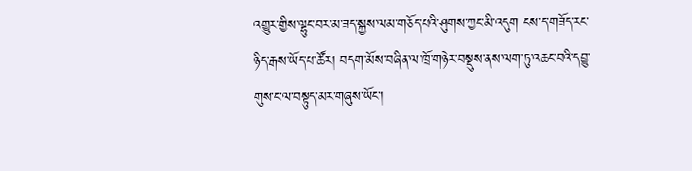འགྱུར་གྱིས་ལྷུང་བར་མ་ཟད་སྐྱས་ལམ་གཅོད་པའི་ཤུགས་ཀྱང་མི་འདུག ངས་ད་གཟོད་རང་ཉིད་རྒས་ཡོད་པ་ཚོར། བདག་མོས་བཞིན་ལ་ཁྲོ་གཉེར་བསྡུས་ནས་ལག་ཏུ་འཆང་བའི་དབྱུ་གུས་ང་ལ་བསྟུད་མར་གཞུས་ཡོང་།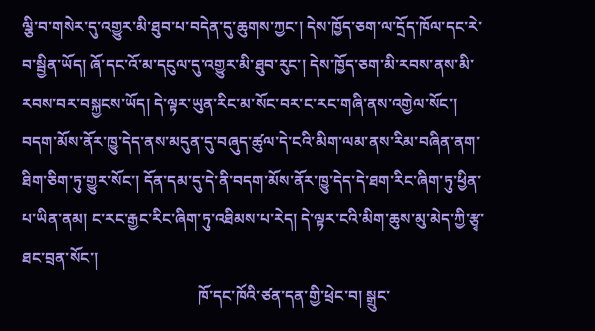ལྕི་བ་གསེར་དུ་འགྱུར་མི་ཐུབ་པ་བདེན་དུ་ཆུགས་ཀྱང་། དེས་ཁྱོད་ཅག་ལ་དྲོད་ཁོལ་དང་རེ་བ་སྦྱིན་ཡོད། ཞོ་དང་འོ་མ་དངུལ་དུ་འགྱུར་མི་ཐུབ་རུང་། དེས་ཁྱོད་ཅག་མི་རབས་ནས་མི་རབས་བར་བསྐྱངས་ཡོད། དེ་ལྟར་ཡུན་རིང་མ་སོང་བར་ང་རང་གཞི་ནས་འགྱེལ་སོང་། བདག་མོས་ནོར་ཁྱུ་དེད་ནས་མདུན་དུ་བཞུད་ཚུལ་དེ་ངའི་མིག་ལམ་ནས་རིམ་བཞིན་ནག་ཐིག་ཅིག་ཏུ་གྱུར་སོང་། དོན་དམ་དུ་དེ་ནི་བདག་མོས་ནོར་ཁྱུ་དེད་དེ་ཐག་རིང་ཞིག་ཏུ་ཕྱིན་པ་ཡིན་ནམ། ང་རང་རྒྱང་རིང་ཞིག་ཏུ་འཐིམས་པ་རེད། དེ་ལྟར་ངའི་མིག་ཆུས་མུ་མེད་ཀྱི་རྩྭ་ཐང་བྲན་སོང་།
                                             ཁོ་དང་ཁོའི་ཙན་དན་གྱི་ཕྲེང་བ། སྒྲུང་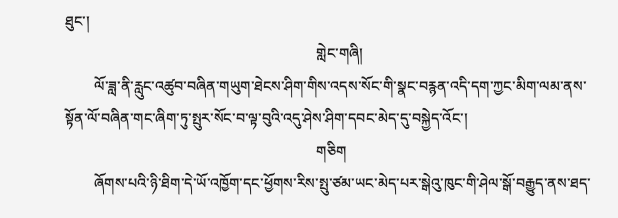ཐུང་།
                                                                     གླེང་གཞི།
        ལོ་ཟླ་ནི་རླུང་འཚུབ་བཞིན་གཡུག་ཐེངས་ཤིག་གིས་འདས་སོང་གི་སྣང་བརྙན་འདི་དག་ཀྱང་མིག་ལམ་ནས་སྟོན་ལོ་བཞིན་གང་ཞིག་ཏུ་སྤུར་སོང་བ་ལྟ་བུའི་འདུ་ཤེས་ཤིག་དབང་མེད་དུ་བསྐྱེད་འོང་།
                                                                     གཅིག
        ཞོགས་པའི་ཉི་ཐིག་དེ་ཡོ་འཁྱོག་དང་ཕྱོགས་རིས་སྤུ་ཙམ་ཡང་མེད་པར་སྒེའུ་ཁུང་གི་ཤེལ་སྒོ་བརྒྱུད་ནས་ཐད་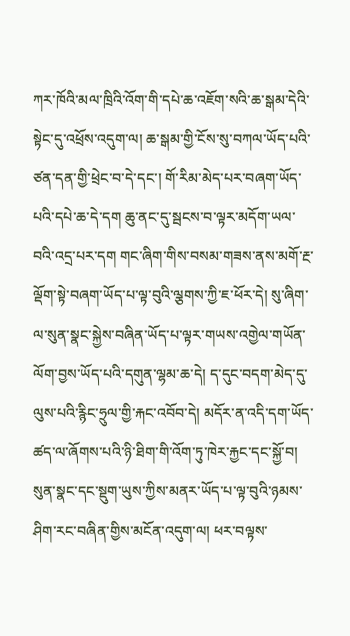ཀར་ཁོའི་མལ་ཁྲིའི་འོག་གི་དཔེ་ཆ་འཇོག་སའི་ཆ་སྒམ་དེའི་སྟེང་དུ་འཕྲོས་འདུག་ལ། ཆ་སྒམ་གྱི་ངོས་སུ་བཀལ་ཡོད་པའི་ཙན་དན་གྱི་ཕྲེང་བ་དེ་དང་། གོ་རིམ་མེད་པར་བཞག་ཡོད་པའི་དཔེ་ཆ་དེ་དག ཆུ་ནང་དུ་སྦངས་བ་ལྟར་མདོག་ཡལ་བའི་འདྲ་པར་དག གང་ཞིག་གིས་བསམ་གཟས་ནས་མགོ་རྔ་ལྡོག་སྟེ་བཞག་ཡོད་པ་ལྟ་བུའི་ལྕགས་ཀྱི་ཇ་ཕོར་དེ། སུ་ཞིག་ལ་སུན་སྣང་སྐྱེས་བཞིན་ཡོད་པ་ལྟར་གཡས་འགྱེལ་གཡོན་ལོག་བྱས་ཡོད་པའི་དགུན་ལྷམ་ཆ་དེ། ད་དུང་བདག་མེད་དུ་ལུས་པའི་རྙིང་ཧྲུལ་གྱི་རྐང་འབོབ་དེ། མདོར་ན་འདི་དག་ཡོད་ཚད་ལ་ཞོགས་པའི་ཉི་ཐིག་གི་འོག་ཏུ་ཁེར་རྐྱང་དང་སྐྱོ་བ། སུན་སྣང་དང་སྡུག་ཡུས་ཀྱིས་མནར་ཡོད་པ་ལྟ་བུའི་ཉམས་ཤིག་རང་བཞིན་གྱིས་མངོན་འདུག་ལ། ཕར་བལྟས་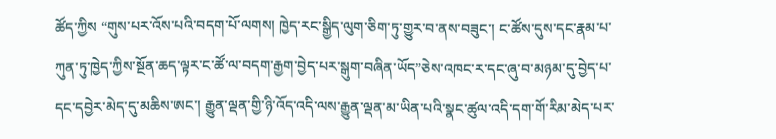ཚོད་ཀྱིས “གུས་པར་འོས་པའི་བདག་པོ་ལགས། ཁྱེད་རང་སྒྱིད་ལུག་ཅིག་ཏུ་གྱུར་བ་ནས་བཟུང་། ང་ཚོས་དུས་དང་རྣམ་པ་ཀུན་ཏུ་ཁྱེད་ཀྱིས་སྔོན་ཆད་ལྟར་ང་ཚོ་ལ་བདག་རྒྱག་བྱེད་པར་སྒུག་བཞིན་ཡོད”ཅེས་འཁང་ར་དང་ཞུ་བ་མཉམ་དུ་བྱེད་པ་དང་དབྱེར་མེད་དུ་མཆིས་ཨང་། རྒྱུན་ལྡན་གྱི་ཉི་འོད་འདི་ལས་རྒྱུན་ལྡན་མ་ཡིན་པའི་སྣང་ཚུལ་འདི་དག་གོ་རིམ་མེད་པར་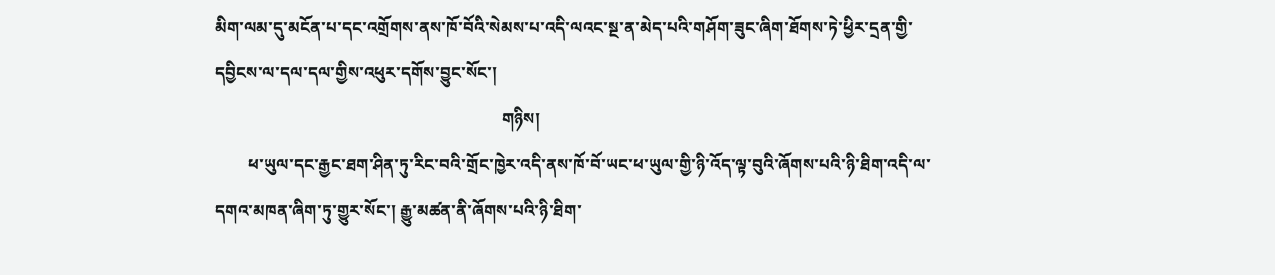མིག་ལམ་དུ་མངོན་པ་དང་འགྲོགས་ནས་ཁོ་བོའི་སེམས་པ་འདི་ལའང་སྔ་ན་མེད་པའི་གཤོག་ཟུང་ཞིག་ཐོགས་ཏེ་ཕྱིར་དྲན་གྱི་དབྱིངས་ལ་དལ་དལ་གྱིས་འཕུར་དགོས་བྱུང་སོང་།
                                                                     གཉིས།
        ཕ་ཡུལ་དང་རྒྱང་ཐག་ཤིན་ཏུ་རིང་བའི་གྲོང་ཁྱེར་འདི་ནས་ཁོ་བོ་ཡང་ཕ་ཡུལ་གྱི་ཉི་འོད་ལྟ་བུའི་ཞོགས་པའི་ཉི་ཐིག་འདི་ལ་དགའ་མཁན་ཞིག་ཏུ་གྱུར་སོང་། རྒྱུ་མཚན་ནི་ཞོགས་པའི་ཉི་ཐིག་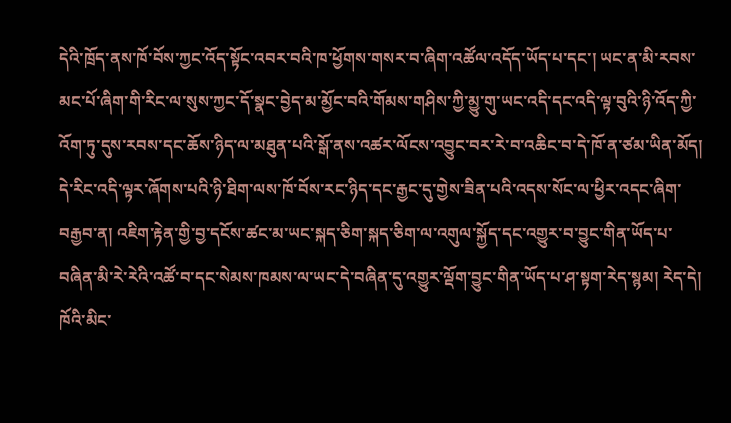དེའི་ཁྲོད་ནས་ཁོ་བོས་ཀྱང་འོད་སྟོང་འབར་བའི་ཁ་ཕྱོགས་གསར་བ་ཞིག་འཚོལ་འདོད་ཡོད་པ་དང་། ཡང་ན་མི་རབས་མང་པོ་ཞིག་གི་རིང་ལ་སུས་ཀྱང་དོ་སྣང་བྱེད་མ་མྱོང་བའི་གོམས་གཤིས་ཀྱི་མྱུ་གུ་ཡང་འདི་དང་འདི་ལྟ་བུའི་ཉི་འོད་ཀྱི་འོག་ཏུ་དུས་རབས་དང་ཆོས་ཉིད་ལ་མཐུན་པའི་སྒོ་ནས་འཚར་ལོངས་འབྱུང་བར་རེ་བ་འཆིང་བ་དེ་ཁོ་ན་ཙམ་ཡིན་མོད། དེ་རིང་འདི་ལྟར་ཞོགས་པའི་ཉི་ཐིག་ལས་ཁོ་བོས་རང་ཉིད་དང་རྒྱང་དུ་གྱེས་ཟིན་པའི་འདས་སོང་ལ་ཕྱིར་འདང་ཞིག་བརྒྱབ་ན། འཇིག་རྟེན་གྱི་བྱ་དངོས་ཚང་མ་ཡང་སྐད་ཅིག་སྐད་ཅིག་ལ་འགུལ་སྐྱོད་དང་འགྱུར་བ་བྱུང་གིན་ཡོད་པ་བཞིན་མི་རེ་རེའི་འཚོ་བ་དང་སེམས་ཁམས་ལ་ཡང་དེ་བཞིན་དུ་འགྱུར་ལྡོག་བྱུང་གིན་ཡོད་པ་ཤ་སྟག་རེད་སྙམ། རེད་དེ། ཁོའི་མིང་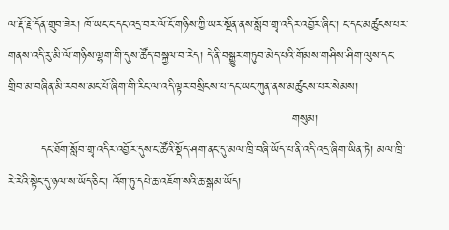ལ་རྡོ་རྗེ་དོན་གྲུབ་ཟེར། ཁོ་ཡང་ང་དང་འདྲ་བར་ལོ་ངོ་གཉིས་ཀྱི་ཡར་སྔོན་ནས་སློབ་གྲྭ་འདིར་འབྱོར་ཞིང་། ང་དང་མཚུངས་པར་གནས་འདི་རུ་མི་ལོ་གཉིས་ལྷག་གི་དུས་ཚོད་བསྐྱལ་བ་རེད། དེ་ནི་བསྒྱུར་གཏུབ་མེད་པའི་གོམས་གཤིས་ཤིག་ལུས་དང་གྲིབ་མ་བཞིན་མི་རབས་མང་པོ་ཞིག་གི་རིང་ལ་འདི་ལྟར་བསྲིངས་པ་དང་ཡང་ཀུན་ནས་མཚུངས་པར་སེམས།
                                                                     གསུམ།
        དང་ཐོག་སློབ་གྲྭ་འདིར་འབྱོར་དུས་ང་ཚོའི་སྡོད་ཤག་ནང་དུ་མལ་ཁྲི་བཞི་ཡོད་པ་ནི་འདི་འདྲ་ཞིག་ཡིན་ཏེ། མལ་ཁྲི་རེ་རེའི་སྟེང་དུ་ཉལ་ས་ཡོད་ཅིང་། འོག་ཏུ་དཔེ་ཆ་འཇོག་སའི་ཆ་སྒམ་ཡོད།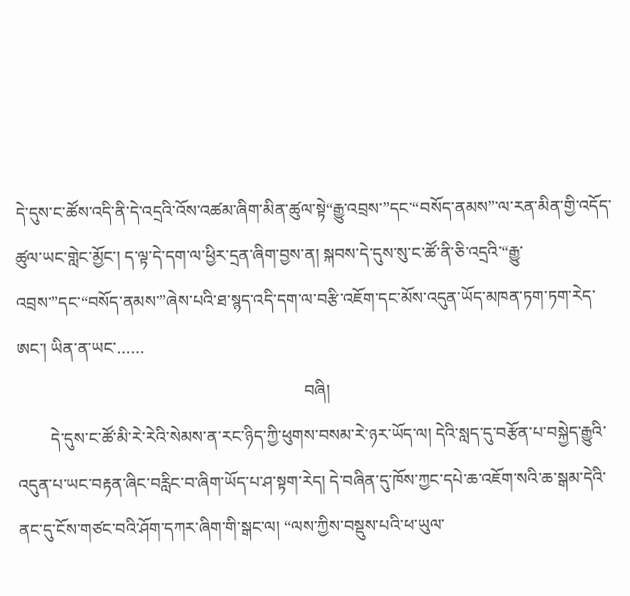དེ་དུས་ང་ཚོས་འདི་ནི་དེ་འདྲའི་འོས་འཚམ་ཞིག་མིན་ཚུལ་སྟེ“རྒྱུ་འབྲས་”དང་“བསོད་ནམས”་ལ་རན་མིན་གྱི་འདོད་ཚུལ་ཡང་གླེང་མྱོང་། ད་ལྟ་དེ་དག་ལ་ཕྱིར་དྲན་ཞིག་བྱས་ན། སྐབས་དེ་དུས་སུ་ང་ཚོ་ནི་ཅི་འདྲའི་“རྒྱུ་འབྲས་”དང་“བསོད་ནམས་”ཞེས་པའི་ཐ་སྙད་འདི་དག་ལ་བརྩི་འཇོག་དང་མོས་འདུན་ཡོད་མཁན་ཏག་ཏག་རེད་ཨང་། ཡིན་ན་ཡང་……
                                                                     བཞི།
        དེ་དུས་ང་ཚོ་མི་རེ་རེའི་སེམས་ན་རང་ཉིད་ཀྱི་ཕུགས་བསམ་རེ་ཉར་ཡོད་ལ། དེའི་སླད་དུ་བརྩོན་པ་བསྐྱེད་རྒྱུའི་འདུན་པ་ཡང་བརྟན་ཞིང་བརླིང་བ་ཞིག་ཡོད་པ་ཤ་སྟག་རེད། དེ་བཞིན་དུ་ཁོས་ཀྱང་དཔེ་ཆ་འཇོག་སའི་ཆ་སྒམ་དེའི་ནང་དུ་ངོས་གཙང་བའི་ཤོག་དཀར་ཞིག་གི་སྒང་ལ། “ལས་ཀྱིས་བསྡུས་པའི་ཕ་ཡུལ་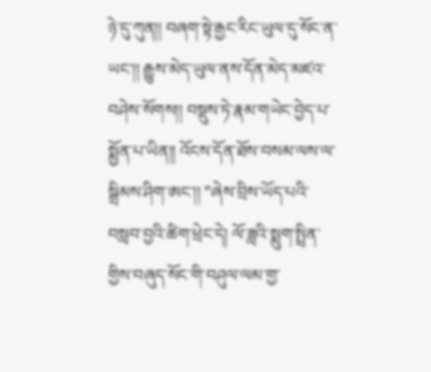ཉེ་དུ་ཀུན།། བཞག་སྟེ་རྒྱང་རིང་ཡུལ་དུ་སོང་ན་ཡང་།། རྒྱུས་མེད་ཡུལ་ནས་དོན་མེད་མཛའ་བཤེས་སོགས།། བསྡུས་ཏེ་རྣམ་གཡེང་བྱེད་པ་སྨྱོན་པ་ཡིན།། འོངས་དོན་ཐོས་བསམ་ལས་ལ་སྒྲིམས་ཤིག་ཨང་།། ”ཞེས་བྲིས་ཡོད་པའི་བསླབ་བྱའི་ཚིག་ཕྲེང་དེ། ལོ་ཟླའི་སྨུག་སྤྲིན་གྱིས་བཞུད་སོང་གི་བཤུལ་ལམ་གྱ་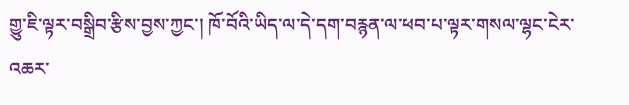གྱུ་ཇི་ལྟར་བསྒྲིབ་རྩིས་བྱས་ཀྱང་། ཁོ་བོའི་ཡིད་ལ་དེ་དག་བརྙན་ལ་ཕབ་པ་ལྟར་གསལ་ལྷང་ངེར་འཆར་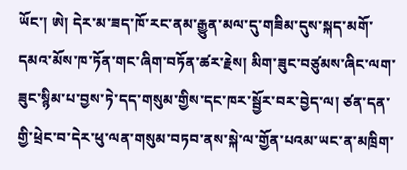ཡོང་། ཨེ། དེར་མ་ཟད་ཁོ་རང་ནམ་རྒྱུན་མལ་དུ་གཟིམ་དུས་སྐད་མགོ་དམའ་མོས་ཁ་ཏོན་གང་ཞིག་བཏོན་ཚར་རྗེས། མིག་ཟུང་བཙུམས་ཞིང་ལག་ཟུང་སྙིམ་པ་བྱས་ཏེ་དད་གསུམ་གྱིས་དང་ཁར་སྦྱོར་བར་བྱེད་ལ། ཙན་དན་གྱི་ཕྲེང་བ་དེར་ཕུ་ལན་གསུམ་བཏབ་ནས་སྐེ་ལ་གྱོན་པའམ་ཡང་ན་མཁྲིག་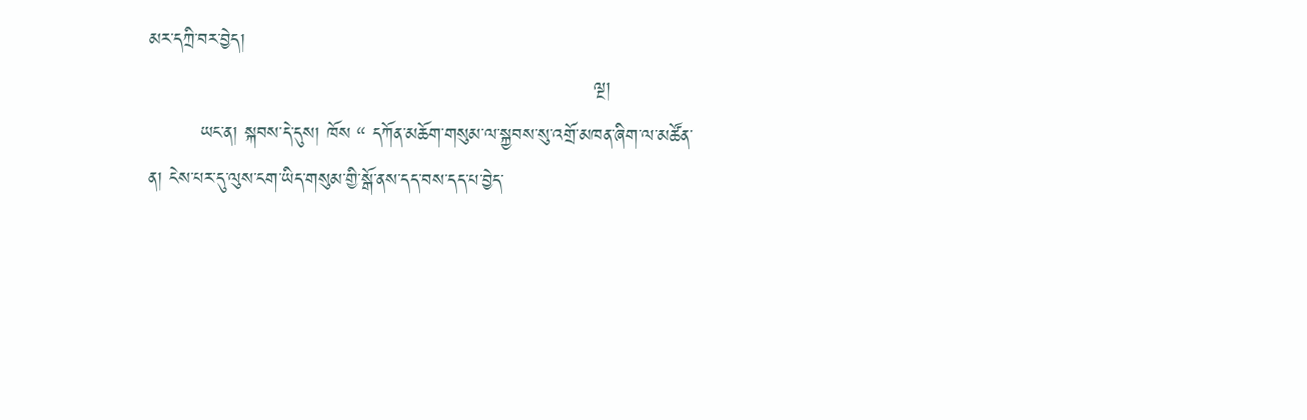མར་དཀྲི་བར་བྱེད།
                                                                     ལྔ།
        ཡང་ན། སྐབས་དེ་དུས། ཁོས “ དཀོན་མཆོག་གསུམ་ལ་སྐྱབས་སུ་འགྲོ་མཁན་ཞིག་ལ་མཚོན་ན། ངེས་པར་དུ་ལུས་ངག་ཡིད་གསུམ་གྱི་སྒོ་ནས་དད་བས་དད་པ་བྱེད་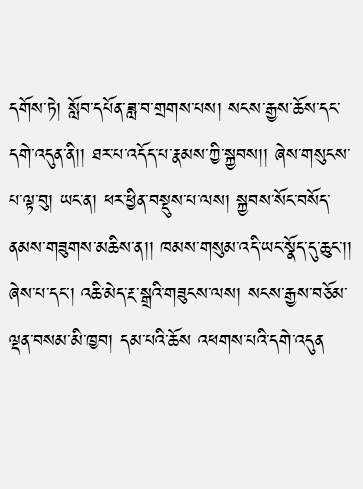དགོས་ཏེ། སློབ་དཔོན་ཟླ་བ་གྲགས་པས། སངས་རྒྱས་ཆོས་དང་དགེ་འདུན་ནི།། ཐར་པ་འདོད་པ་རྣམས་ཀྱི་སྐྱབས།། ཞེས་གསུངས་པ་ལྟ་བུ། ཡང་ན། ཕར་ཕྱིན་བསྡུས་པ་ལས། སྐྱབས་སོང་བསོད་ནམས་གཟུགས་མཆིས་ན།། ཁམས་གསུམ་འདི་ཡང་སྣོད་དུ་ཆུང་།། ཞེས་པ་དང་། འཆི་མེད་རྔ་སྒྲའི་གཟུངས་ལས། སངས་རྒྱས་བཅོམ་ལྡན་བསམ་མི་ཁྱབ། དམ་པའི་ཆོས འཕགས་པའི་དགེ་འདུན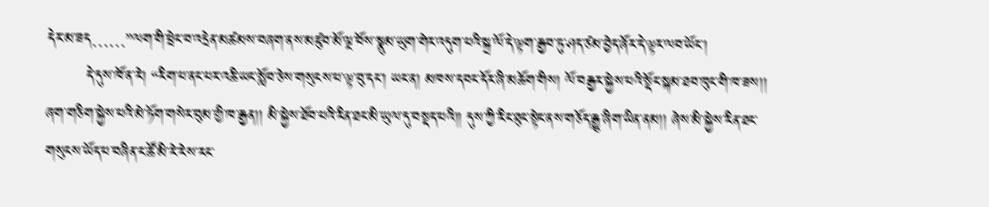དེར་མ་ཟད……”ལག་གི་ཕྲེང་བ་འདྲེན་མཚམས་བཞག་ནས་མཛུབ་མོ་ལྔ་བོས་སྣུམ་ཡུག་གེར་འདུག་པའི་སྐྲ་ལོ་དེ་ལྟག་རྒྱབ་ཏུ་ཤད་ཙམ་བྱེད་ཞོར་དེ་ལྟར་ལབ་ཡོང་།
        དེ་དུས་ཁོ་ན་རེ། “རིག་པ་ནང་པར་འཆི་ཡང་སློབ་ཅེས་གསུངས་པ་ལྟ་བུ་དང་། ཡང་ན། མཁས་དབང་དོར་ཞི་མཆོག་གིས། ལོ་བརྒྱར་སྐྱེས་པའི་སྡོང་སྐམ་ཐབ་ཁུང་གི་ཁ་ཟས།། ཞག་གཅིག་སྐྱེས་པའི་མེ་ཏོག་གསེར་བུམ་གྱི་ཁ་རྒྱན།། མི་སྐྱེས་ཐོབ་པའི་རིན་ཐང་མི་ཡུལ་དུ་བསྡད་པའི།། དུས་ཀྱི་རིང་ཐུང་སྟེང་ནས་གཅོད་རྒྱུ་ཞིག་ཡིན་ནམ།། ཞེས་མི་སྐྱེས་རིན་ཐང་གསུངས་ཡོད་པ་བཞིན་ང་ཚོ་མི་རེ་རེས་རང་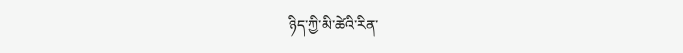ཉིད་ཀྱི་མི་ཚེའི་རིན་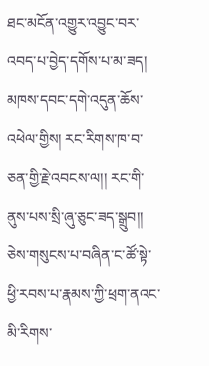ཐང་མངོན་འགྱུར་འབྱུང་བར་འབད་པ་བྱེད་དགོས་པ་མ་ཟད། མཁས་དབང་དགེ་འདུན་ཆོས་འཕེལ་གྱིས། རང་རིགས་ཁ་བ་ཅན་གྱི་རྗེ་འབངས་ལ།། རང་གི་ནུས་པས་སྲི་ཞུ་ཅུང་ཟད་སྒྲུབ།། ཅེས་གསུངས་པ་བཞིན་ང་ཚོ་སྟེ་ཕྱི་རབས་པ་རྣམས་ཀྱི་ཕྲག་ནའང་མི་རིགས་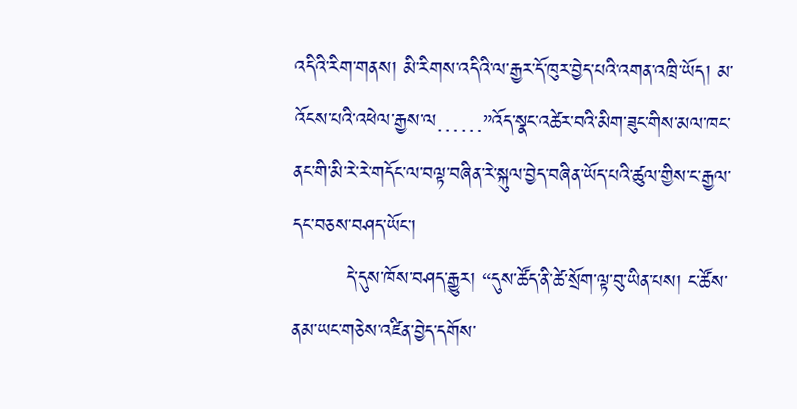འདིའི་རིག་གནས། མི་རིགས་འདིའི་ལ་རྒྱར་དོ་ཁུར་བྱེད་པའི་འགན་འཁྲི་ཡོད། མ་འོངས་པའི་འཕེལ་རྒྱས་ལ……”འོད་སྣང་འཚེར་བའི་མིག་ཟུང་གིས་མལ་ཁང་ནང་གི་མི་རེ་རེ་གདོང་ལ་བལྟ་བཞིན་རེ་སྐུལ་བྱེད་བཞིན་ཡོད་པའི་ཚུལ་གྱིས་ང་རྒྱལ་དང་བཅས་བཤད་ཡོང་།
        དེ་དུས་ཁོས་བཤད་རྒྱུར། “དུས་ཚོད་ནི་ཚེ་སྲོག་ལྟ་བུ་ཡིན་པས། ང་ཚོས་ནམ་ཡང་གཅེས་འཛིན་བྱེད་དགོས་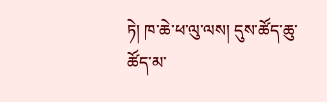ཏེ། ཁ་ཆེ་ཕ་ལུ་ལས། དུས་ཚོད་ཆུ་ཚོད་མ་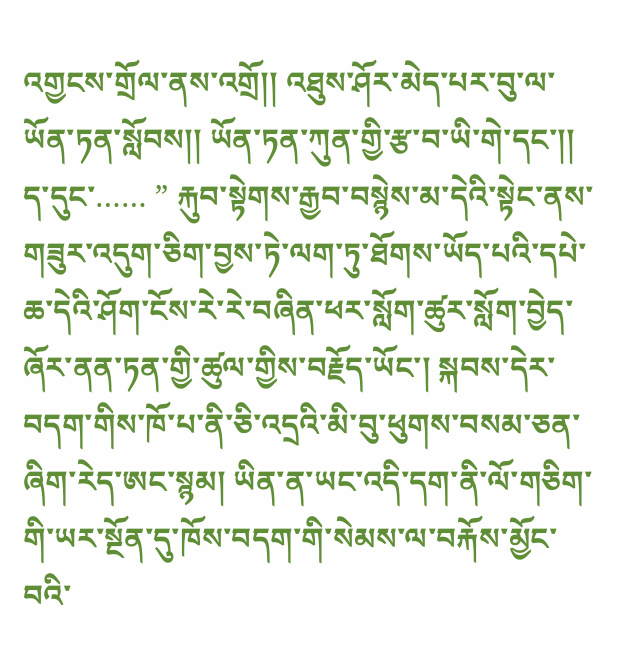འགྱངས་གྲོལ་ནས་འགྲོ།། འཐུས་ཤོར་མེད་པར་བུ་ལ་ཡོན་ཏན་སློབས།། ཡོན་ཏན་ཀུན་གྱི་རྩ་བ་ཡི་གེ་དང་།། ད་དུང་…… ” རྐུབ་སྟེགས་རྒྱབ་བསྙེས་མ་དེའི་སྟེང་ནས་གཟུར་འདུག་ཅིག་བྱས་ཏེ་ལག་ཏུ་ཐོགས་ཡོད་པའི་དཔེ་ཆ་དེའི་ཤོག་ངོས་རེ་རེ་བཞིན་ཕར་སློག་ཚུར་སློག་བྱེད་ཞོར་ནན་ཏན་གྱི་ཚུལ་གྱིས་བརྗོད་ཡོང་། སྐབས་དེར་བདག་གིས་ཁོ་པ་ནི་ཅི་འདྲའི་མི་བུ་ཕུགས་བསམ་ཅན་ཞིག་རེད་ཨང་སྙམ། ཡིན་ན་ཡང་འདི་དག་ནི་ལོ་གཅིག་གི་ཡར་སྔོན་དུ་ཁོས་བདག་གི་སེམས་ལ་བརྐོས་མྱོང་བའི་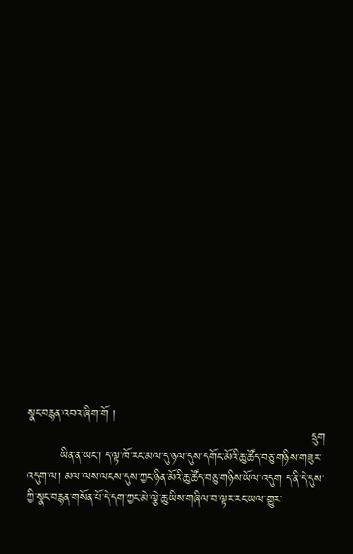སྣང་བརྙན་འབའ་ཞིག་གོ །
                                                                     དྲུག
        ཡིན་ན་ཡང་། ད་ལྟ་ཁོ་རང་མལ་དུ་ཉལ་དུས་དགོང་མོའི་ཆུ་ཚོད་བཅུ་གཉིས་གཟུར་འདུག་ལ། མལ་ལས་ལངས་དུས་ཀྱང་ཉིན་མོའི་ཆུ་ཚོད་བཅུ་གཉིས་ཡོལ་འདུག ད་ནི་དེ་དུས་ཀྱི་སྣང་བརྙན་གསོན་པོ་དེ་དག་ཀྱང་མེ་ལྕེ་ཆུ་ཡིས་གཞིལ་བ་ལྟར་རང་ཡལ་གྱུར་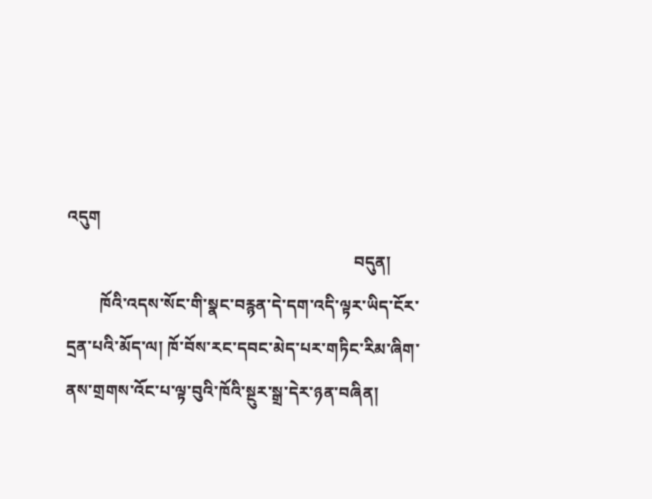འདུག
                                                                     བདུན།
        ཁོའི་འདས་སོང་གི་སྣང་བརྙན་དེ་དག་འདི་ལྟར་ཡིད་ངོར་དྲན་པའི་མོད་ལ། ཁོ་བོས་རང་དབང་མེད་པར་གཏིང་རིམ་ཞིག་ནས་གྲགས་འོང་པ་ལྟ་བུའི་ཁོའི་སྔུར་སྒྲ་དེར་ཉན་བཞིན།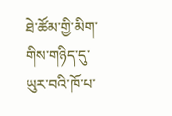ཐེ་ཚོམ་གྱི་མིག་གིས་གཉིད་དུ་ཡུར་བའི་ཁོ་པ་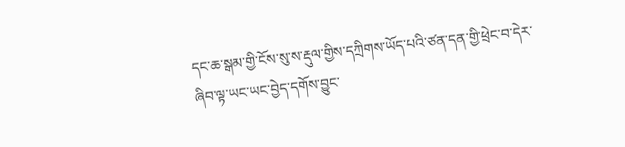དང་ཆ་སྒམ་གྱི་ངོས་སུ་ས་རྡུལ་གྱིས་དཀྲིགས་ཡོད་པའི་ཙན་དན་གྱི་ཕྲེང་བ་དེར་ཞིབ་ལྟ་ཡང་ཡང་བྱེད་དགོས་བྱུང་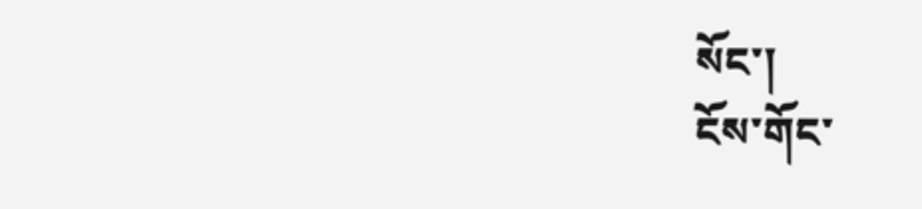སོང་།
ངོས་གོང་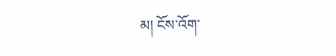མ། ངོས་འོག་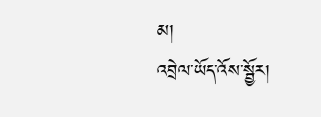མ།
འབྲེལ་ཡོད་འོས་སྦྱོར།